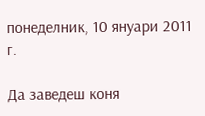понеделник, 10 януари 2011 г.

Да заведеш коня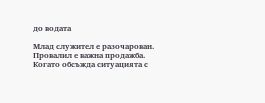до водата

Млад служител е разочарован. Провалил е важна продажба. Когато обсъжда ситуацията с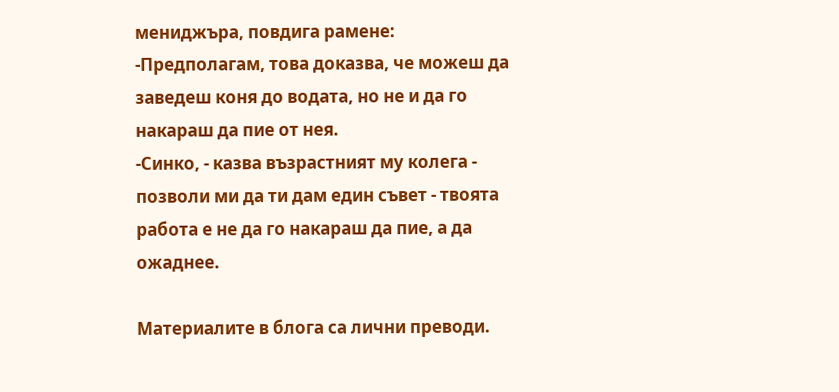мениджъра, повдига рамене:
-Предполагам, това доказва, че можеш да заведеш коня до водата, но не и да го накараш да пие от нея.
-Синко, - казва възрастният му колега - позволи ми да ти дам един съвет - твоята работа е не да го накараш да пие, а да ожаднее.

Материалите в блога са лични преводи.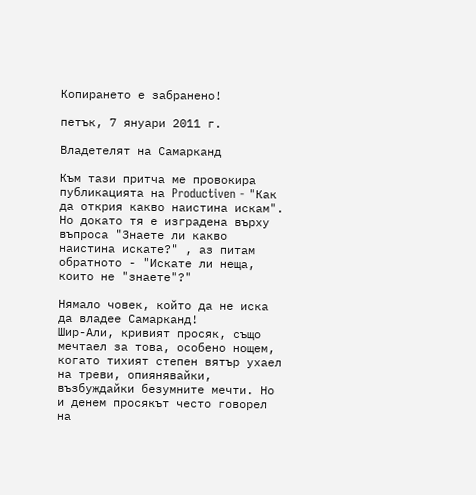Копирането е забранено!

петък, 7 януари 2011 г.

Владетелят на Самарканд

Към тази притча ме провокира публикацията на Productiven - "Как да открия какво наистина искам". Но докато тя е изградена върху въпроса "Знаете ли какво наистина искате?" , аз питам обратното - "Искате ли неща, които не "знаете"?"

Нямало човек, който да не иска да владее Самарканд!
Шир-Али, кривият просяк, също мечтаел за това, особено нощем, когато тихият степен вятър ухаел на треви, опиянявайки, възбуждайки безумните мечти. Но и денем просякът често говорел на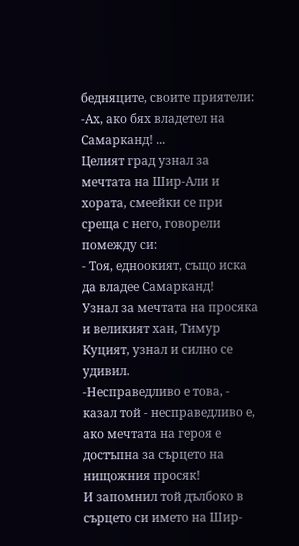бедняците, своите приятели:
-Ах, ако бях владетел на Самарканд! ...
Целият град узнал за мечтата на Шир-Али и хората, смеейки се при среща с него, говорели помежду си:
- Тоя, едноокият, също иска да владее Самарканд!
Узнал за мечтата на просяка и великият хан, Тимур Куцият, узнал и силно се удивил.
-Несправедливо е това, - казал той - несправедливо е, ако мечтата на героя е достъпна за сърцето на нищожния просяк!
И запомнил той дълбоко в сърцето си името на Шир-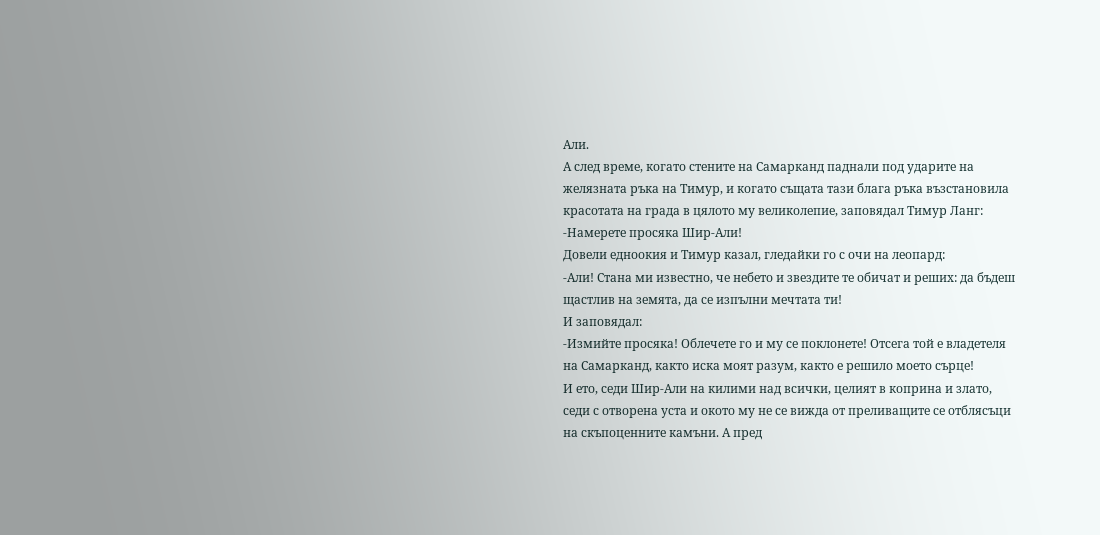Али.
А след време, когато стените на Самарканд паднали под ударите на желязната ръка на Тимур, и когато същата тази блага ръка възстановила красотата на града в цялото му великолепие, заповядал Тимур Ланг:
-Намерете просяка Шир-Али!
Довели едноокия и Тимур казал, гледайки го с очи на леопард:
-Али! Стана ми известно, че небето и звездите те обичат и реших: да бъдеш щастлив на земята, да се изпълни мечтата ти!
И заповядал:
-Измийте просяка! Облечете го и му се поклонете! Отсега той е владетеля на Самарканд, както иска моят разум, както е решило моето сърце!
И ето, седи Шир-Али на килими над всички, целият в коприна и злато, седи с отворена уста и окото му не се вижда от преливащите се отблясъци на скъпоценните камъни. А пред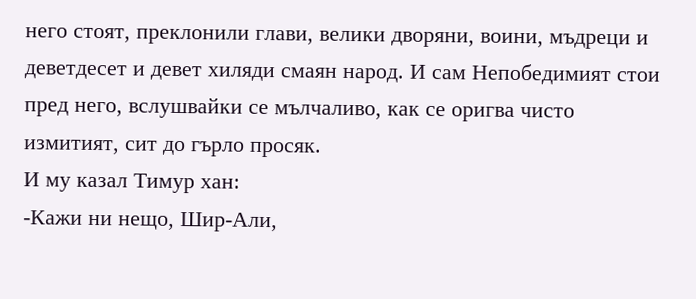него стоят, преклонили глави, велики дворяни, воини, мъдреци и деветдесет и девет хиляди смаян народ. И сам Непобедимият стои пред него, вслушвайки се мълчаливо, как се оригва чисто измитият, сит до гърло просяк.
И му казал Тимур хан:
-Кажи ни нещо, Шир-Али,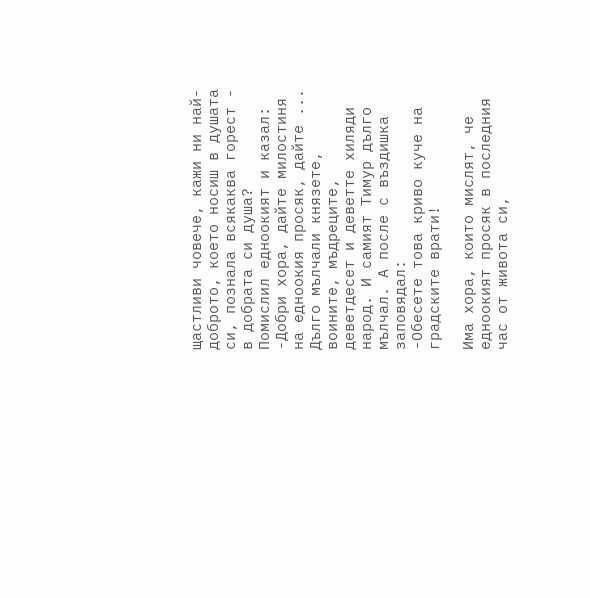щастливи човече, кажи ни най-доброто, което носиш в душата си, познала всякаква горест - в добрата си душа?
Помислил едноокият и казал:
-Добри хора, дайте милостиня на едноокия просяк, дайте ...
Дълго мълчали князете, воините, мъдреците, деветдесет и деветте хиляди народ. И самият Тимур дълго мълчал. А после с въздишка заповядал:
-Обесете това криво куче на градските врати!

Има хора, които мислят, че едноокият просяк в последния час от живота си,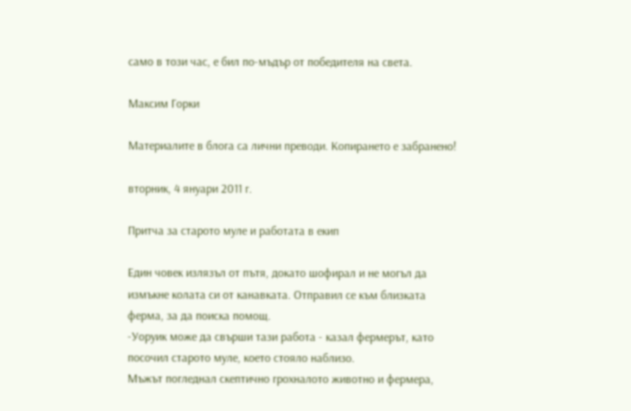само в този час, е бил по-мъдър от победителя на света.

Максим Горки

Материалите в блога са лични преводи. Копирането е забранено!

вторник, 4 януари 2011 г.

Притча за старото муле и работата в екип

Един човек излязъл от пътя, докато шофирал и не могъл да измъкне колата си от канавката. Отправил се към близката ферма, за да поиска помощ.
-Уоруик може да свърши тази работа - казал фермерът, като посочил старото муле, което стояло наблизо.
Мъжът погледнал скептично грохналото животно и фермера,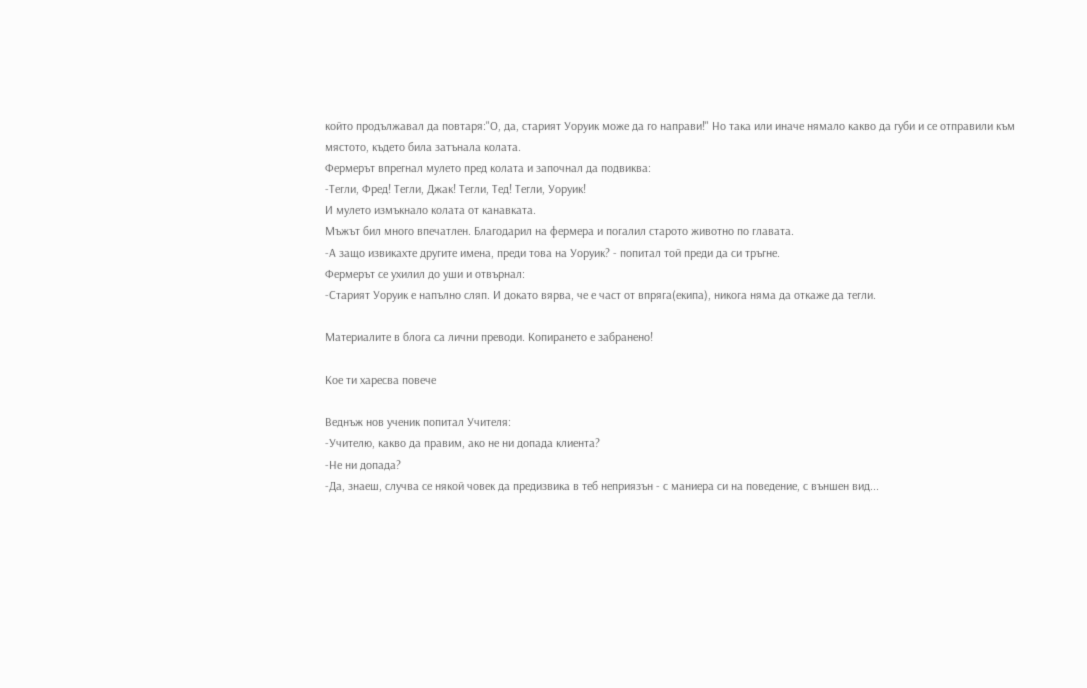който продължавал да повтаря:"О, да, старият Уоруик може да го направи!" Но така или иначе нямало какво да губи и се отправили към мястото, където била затънала колата.
Фермерът впрегнал мулето пред колата и започнал да подвиква:
-Тегли, Фред! Тегли, Джак! Тегли, Тед! Тегли, Уоруик!
И мулето измъкнало колата от канавката.
Мъжът бил много впечатлен. Благодарил на фермера и погалил старото животно по главата.
-А защо извикахте другите имена, преди това на Уоруик? - попитал той преди да си тръгне.
Фермерът се ухилил до уши и отвърнал:
-Старият Уоруик е напълно сляп. И докато вярва, че е част от впряга(екипа), никога няма да откаже да тегли.

Материалите в блога са лични преводи. Копирането е забранено!

Кое ти харесва повече

Веднъж нов ученик попитал Учителя:
-Учителю, какво да правим, ако не ни допада клиента?
-Не ни допада?
-Да, знаеш, случва се някой човек да предизвика в теб неприязън - с маниера си на поведение, с външен вид...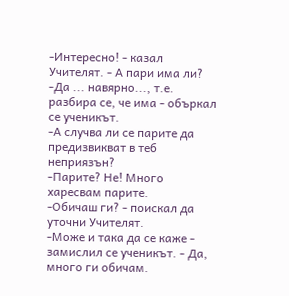-Интересно! - казал Учителят. - А пари има ли?
-Да ... навярно..., т.е. разбира се, че има - объркал се ученикът.
-А случва ли се парите да предизвикват в теб неприязън?
-Парите? Не! Много харесвам парите.
-Обичаш ги? - поискал да уточни Учителят.
-Може и така да се каже - замислил се ученикът. - Да, много ги обичам.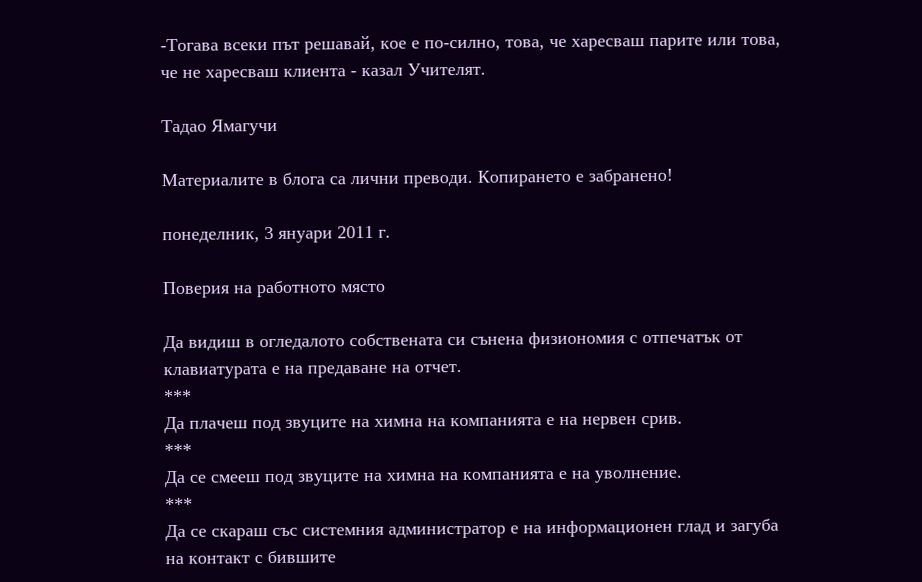-Тогава всеки път решавай, кое е по-силно, това, че харесваш парите или това, че не харесваш клиента - казал Учителят.

Тадао Ямагучи

Материалите в блога са лични преводи. Копирането е забранено!

понеделник, 3 януари 2011 г.

Поверия на работното място

Да видиш в огледалото собствената си сънена физиономия с отпечатък от клавиатурата е на предаване на отчет.
***
Да плачеш под звуците на химна на компанията е на нервен срив.
***
Да се смееш под звуците на химна на компанията е на уволнение.
***
Да се скараш със системния администратор е на информационен глад и загуба на контакт с бившите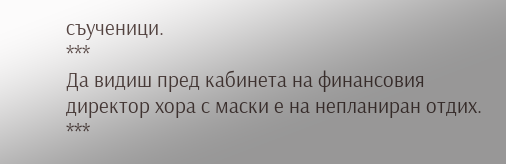съученици.
***
Да видиш пред кабинета на финансовия директор хора с маски е на непланиран отдих.
***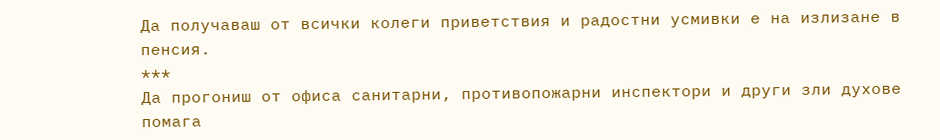Да получаваш от всички колеги приветствия и радостни усмивки е на излизане в пенсия.
***
Да прогониш от офиса санитарни, противопожарни инспектори и други зли духове помага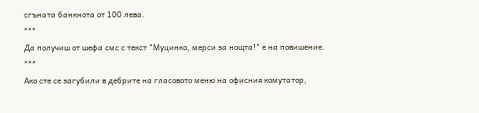сгъната банкнота от 100 лева.
***
Да получиш от шефа смс с текст "Муцинко, мерси за нощта!" е на повишение.
***
Ако сте се загубили в дебрите на гласовото меню на офисния комутатор,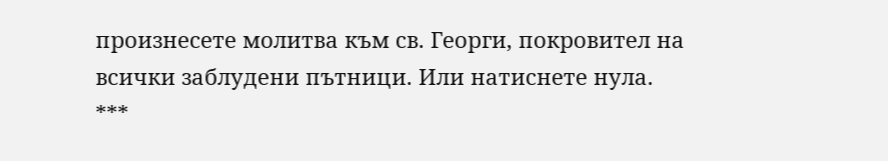произнесете молитва към св. Георги, покровител на всички заблудени пътници. Или натиснете нула.
***